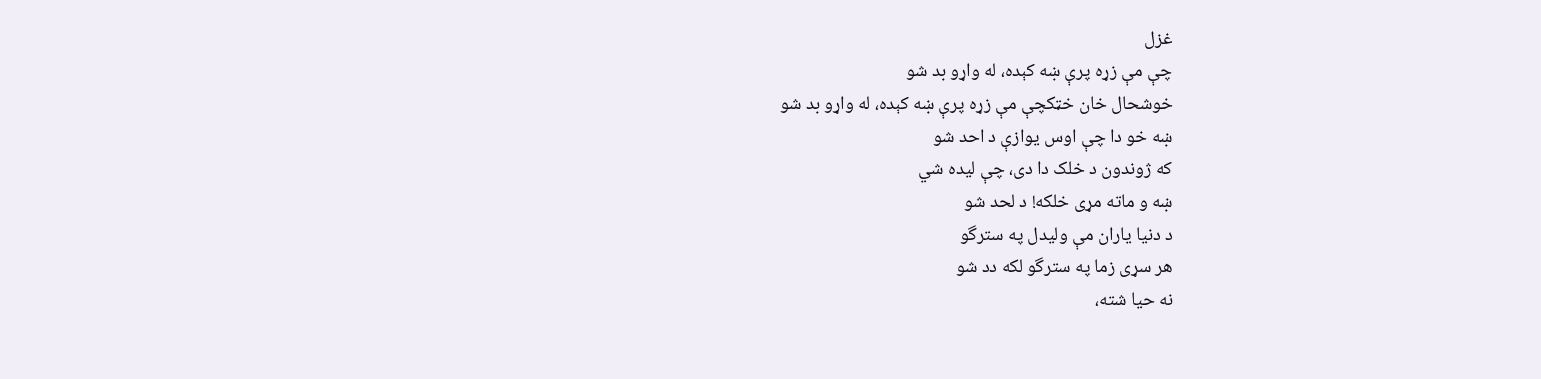غزل
چې مې زړه پرې ښه کېده، له واړو بد شو
خوشحال خان خټکچې مې زړه پرې ښه کېده، له واړو بد شو
ښه خو دا چې اوس يوازې د احد شو
که ژوندون د خلک دا دی، چې ليده شي
ښه و ماته مړی خلکه! د لحد شو
د دنيا ياران مې وليدل په سترگو
هر سړی زما په سترگو لکه دد شو
نه حيا شته،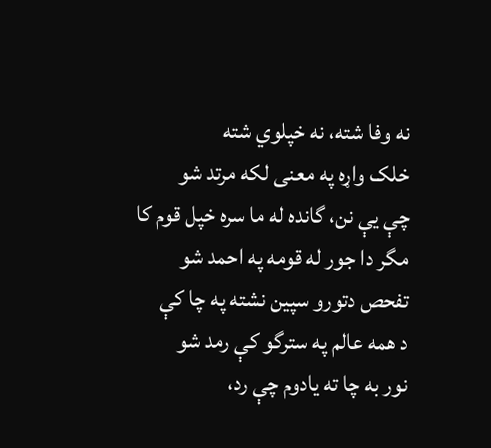نه وفا شته، نه خپلوي شته
خلک واړه په معنی لکه مرتد شو
چې يې نن، گانده له ما سره خپل قوم کا
مگر دا جور له قومه په احمد شو
تفحص دتورو سپين نشته په چا کې
د همه عالم په سترگو کې رمد شو
نور به چا ته يادوم چې رد،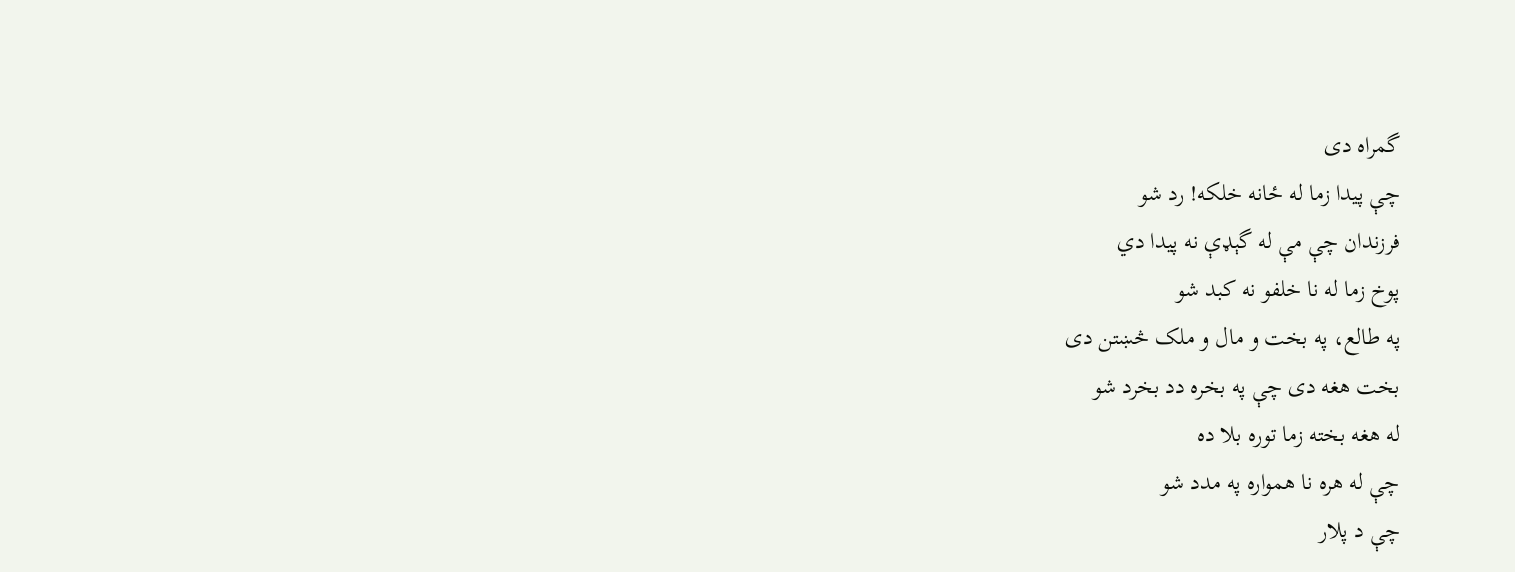گمراه دی
چې پيدا زما له ځانه خلکه! رد شو
فرزندان چې مې له گېډې نه پيدا دي
پوخ زما له نا خلفو نه کبد شو
په طالع، په بخت و مال و ملک څښتن دی
بخت هغه دی چې په بخره دد بخرد شو
له هغه بخته زما توره بلا ده
چې له هره نا همواره په مدد شو
چې د پلار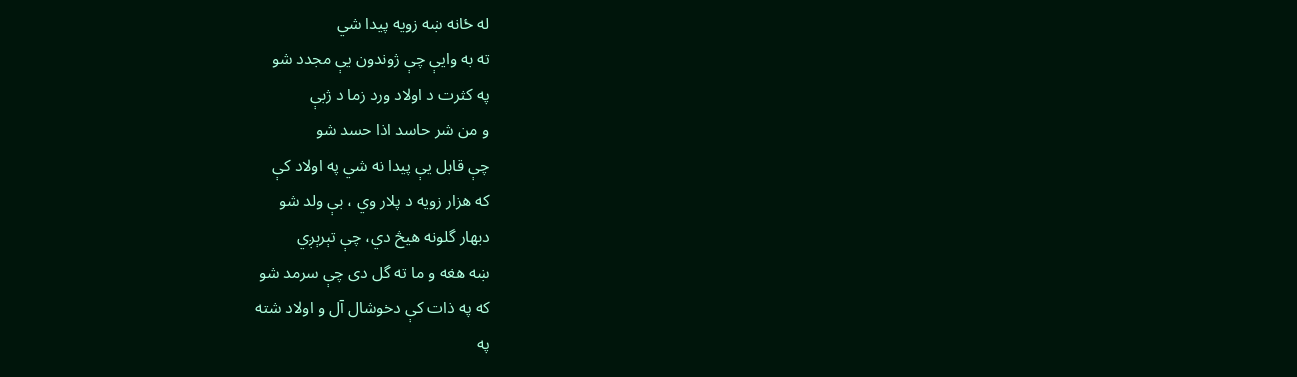له ځانه ښه زويه پيدا شي
ته به وايې چې ژوندون يې مجدد شو
په کثرت د اولاد ورد زما د ژبې
و من شر حاسد اذا حسد شو
چې قابل يې پيدا نه شي په اولاد کې
که هزار زويه د پلار وي ، بې ولد شو
دبهار گلونه هيڅ دي، چې تېرېږي
ښه هغه و ما ته گل دی چې سرمد شو
که په ذات کې دخوشال آل و اولاد شته
په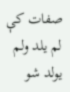صفات کې لم يلد ولم يولد شو